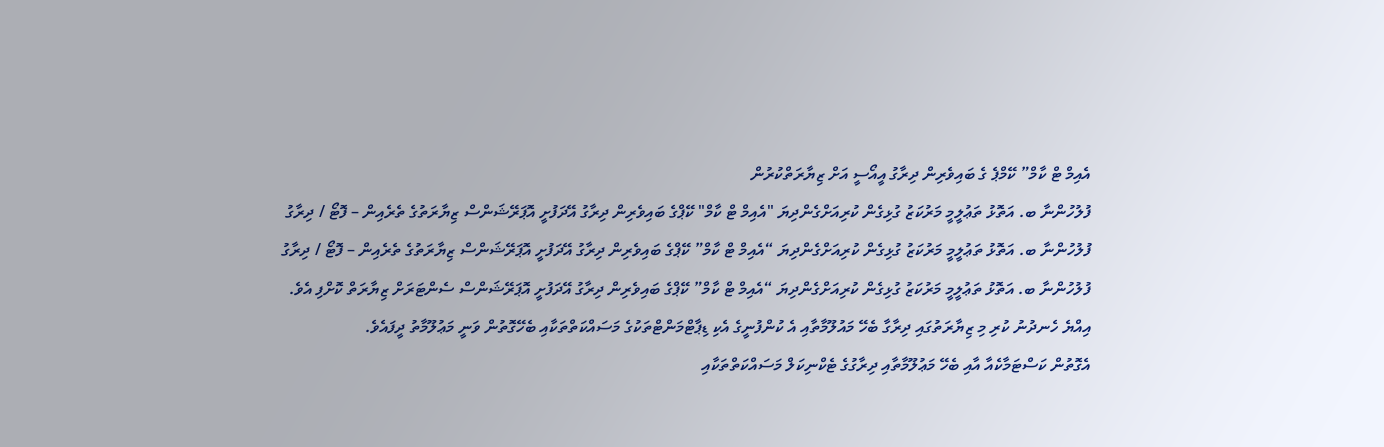އެއިމް ޓް ކާމް” ކޭމްޕެ ގެ ބައިވެރިން ދިރާގު އީއޯސީ އަށް ޒިޔާރަތްކުރުން
ފުލުހުންނާ ބ. އަތޮޅު ތަޢުލީމީ މަރުކަޒު ގުޅިގެން ކުރިއަށްގެންދިޔަ "އެއިމް ޓް ކާމް" ކޭޕްގެ ބައިވެރިން ދިރާގު އޭދަފުށީ އޮޕަރޭޝަންސް ޒިޔާރަތުގެ ތެރެއިން – ފޮޓޯ / ދިރާގު
ފުލުހުންނާ ބ. އަތޮޅު ތަޢުލީމީ މަރުކަޒު ގުޅިގެން ކުރިއަށްގެންދިޔަ “އެއިމް ޓް ކާމް” ކޭޕްގެ ބައިވެރިން ދިރާގު އޭދަފުށީ އޮޕަރޭޝަންސް ޒިޔާރަތުގެ ތެރެއިން – ފޮޓޯ / ދިރާގު
ފުލުހުންނާ ބ. އަތޮޅު ތަޢުލީމީ މަރުކަޒު ގުޅިގެން ކުރިއަށްގެންދިޔަ “އެއިމް ޓް ކާމް” ކޭޕްގެ ބައިވެރިން ދިރާގު އޭދަފުށީ އޮޕަރޭޝަންސް ސެންޓަރަށް ޒިޔާރަތް ކޮށްފި އެވެ.
އިއްޔެ ހެނދުނު ކުރި މި ޒިޔާރަތުގައި ދިރާގާ ބެހޭ މައުލޫމާތާއި އެ ކުންފުނީގެ އެކި ޑިޕާޓްމަންޓްތަކުގެ މަސައްކަތްތަކާއި ބެހޭގޮތުން ވަނީ މަޢުލޫމާތު ދީފައެވެ.
އެގޮތުން ކަސްޓަމާކެއާ އާއި ބެހޭ މަޢުލޫމާތާއި ދިރާގުގެ ޓެކްނިކަލް މަސައްކަތްތަކާއި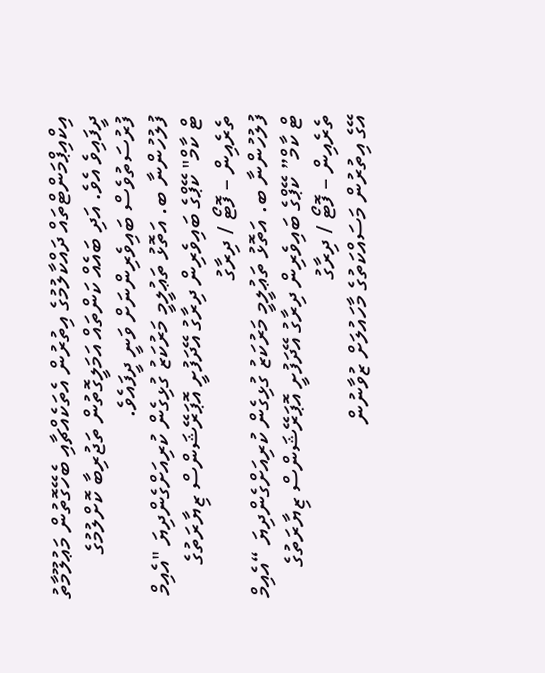އިކްއިޕްމަންޓްތައް ދައްކާލުމުގެ އިތުރުން އެތަކެއްޗާއި ބެހޭގޮތުން މަޢުލޫމާތު ދީފައިވެ އެވެ. އަދި ބައެއް ކަންތައް އަމަލީގޮތުން ތަޖުރިބާ ކޮށްލުމުގެ ފުރުސަތުވެސް ބައިވެރިންނަށް ވަނީ ދީފައެވެ.
ފުލުހުންނާ ބ. އަތޮޅު ތަޢުލީމީ މަރުކަޒު ގުޅިގެން ކުރިއަށްގެންދިޔަ "އެއިމް ޓް ކާމް" ކޭޕްގެ ބައިވެރިން ދިރާގު އޭދަފުށީ އޮޕަރޭޝަންސް ޒިޔާރަތުގެ ތެރެއިން – ފޮޓޯ / ދިރާގު
ފުލުހުންނާ ބ. އަތޮޅު ތަޢުލީމީ މަރުކަޒު ގުޅިގެން ކުރިއަށްގެންދިޔަ “އެއިމް ޓް ކާމް” ކޭޕްގެ ބައިވެރިން ދިރާގު އޭދަފުށީ އޮޕަރޭޝަންސް ޒިޔާރަތުގެ ތެރެއިން – ފޮޓޯ / ދިރާގު
އޭގެ އިތުރުން މަސައްކަތުގެ މާހައުލަށް ޒުވާނުން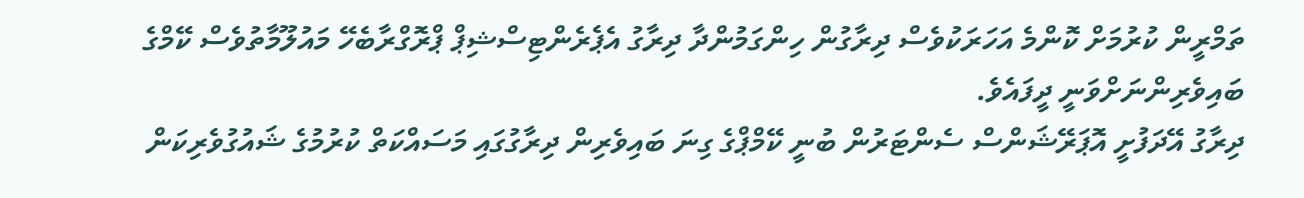ތަމްރީން ކުރުމަށް ކޮންމެ އަހަރަކުވެސް ދިރާގުން ހިންގަމުންދާ ދިރާގު އެޕެރެންޓިސްޝިޕް ޕްރޮގްރާބެހޭ މައުލޫމާތުވެސް ކޭމްގެ ބައިވެރިންނަށްވަނީ ދީފައެވެ.
ދިރާގު އޭދަފުށީ އޮޕަރޭޝަންސް ސެންޓަރުން ބުނީ ކޭމްޕްގެ ގިނަ ބައިވެރިން ދިރާގުގައި މަސައްކަތް ކުރުމުގެ ޝައުގުވެރިކަން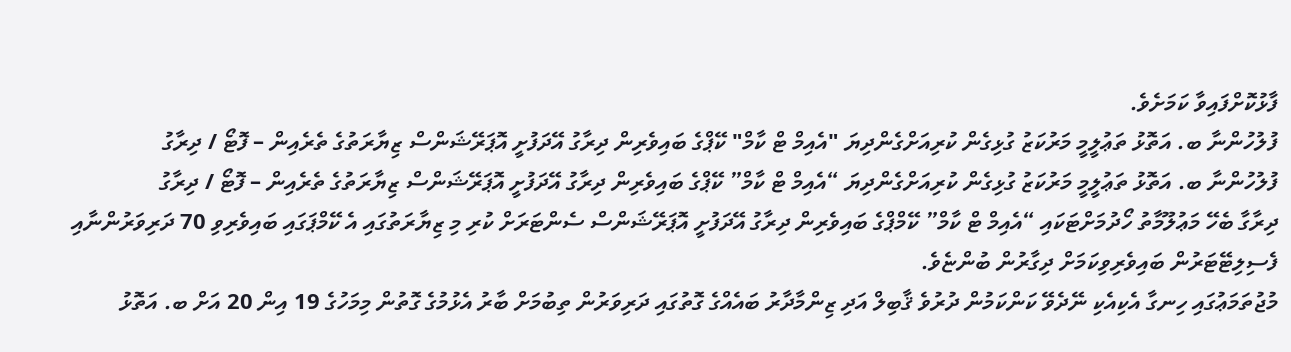ފާޅުކޮށްފައިވާ ކަމަށެވެ.
ފުލުހުންނާ ބ. އަތޮޅު ތަޢުލީމީ މަރުކަޒު ގުޅިގެން ކުރިއަށްގެންދިޔަ "އެއިމް ޓް ކާމް" ކޭޕްގެ ބައިވެރިން ދިރާގު އޭދަފުށީ އޮޕަރޭޝަންސް ޒިޔާރަތުގެ ތެރެއިން – ފޮޓޯ / ދިރާގު
ފުލުހުންނާ ބ. އަތޮޅު ތަޢުލީމީ މަރުކަޒު ގުޅިގެން ކުރިއަށްގެންދިޔަ “އެއިމް ޓް ކާމް” ކޭޕްގެ ބައިވެރިން ދިރާގު އޭދަފުށީ އޮޕަރޭޝަންސް ޒިޔާރަތުގެ ތެރެއިން – ފޮޓޯ / ދިރާގު
ދިރާގާ ބެހޭ މަޢުލޫމާތު ހޯދުމަށްޓަކައި “އެއިމް ޓް ކާމް” ކޭމްޕްގެ ބައިވެރިން ދިރާގު އޭދަފުށީ އޮޕަރޭޝަންސް ސެންޓަރަށް ކުރި މި ޒިޔާރަތުގައި އެ ކޭމްޕަގައި ބައިވެރިވި 70 ދަރިވަރުންނާއި ފެސިލިޓޭޓަރުން ބައިވެރިވިކަމަށް ދިގާރުން ބުންޏެވެ.
މުޖުތަމަޢުގައި ހިނގާ އެކިއެކި ނޭދެވޭ ކަންކަމުން ދުރުވެ ޤާބިލް އަދި ޒިންމާދާރު ބައެއްގެ ގޮތުގައި ދަރިވަރުން ތިބުމަށް ބާރު އެޅުމުގެ ގޮތުން މިމަހުގެ 19 އިން 20 އަށް ބ. އަތޮޅު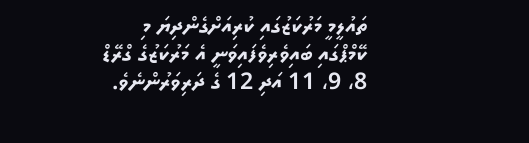ތައުލީމީ މަރުކަޒުގައި ކުރިއަށްގެންދިޔަ މި ކޭމްޕްގައި ބައިވެރިވެފައިވަނީ އެ މަރުކަޒުގެ ގްރޭޑް 8، 9، 11 އަދި 12 ގެ ދަރިވަރުންނެވެ.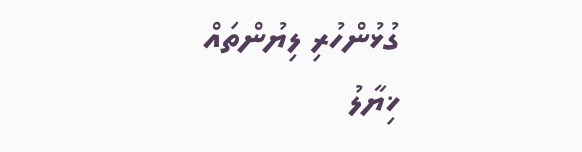ގުޅުންހުރި ލިޔުންތައް
ޚިޔާލު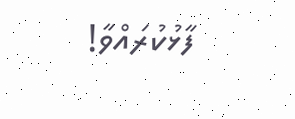ފާޅުކުރައްވާ!